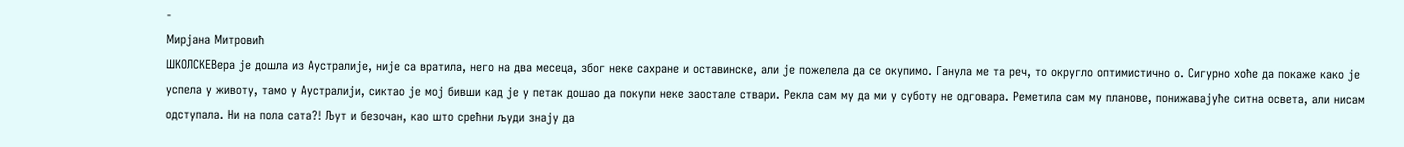-
Мирјана Митровић
ШКОЛСКЕВера је дошла из Аустралије, није са вратила, него на два месеца, због неке сахране и оставинске, али је пожелела да се окупимо. Ганула ме та реч, то округло оптимистично о. Сигурно хоће да покаже како је успела у животу, тамо у Аустралији, сиктао је мој бивши кад је у петак дошао да покупи неке заостале ствари. Рекла сам му да ми у суботу не одговара. Реметила сам му планове, понижавајуће ситна освета, али нисам одступала. Ни на пола сата?! Љут и безочан, као што срећни људи знају да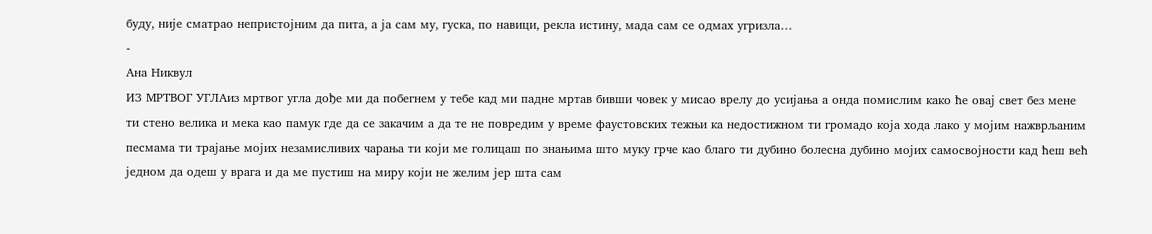буду, није сматрао непристојним да пита, а ја сам му, гуска, по навици, рекла истину, мада сам се одмах угризла…
-
Ана Никвул
ИЗ МРТВОГ УГЛАиз мртвог угла дође ми да побегнем у тебе кад ми падне мртав бивши човек у мисао врелу до усијања а онда помислим како ће овај свет без мене ти стено велика и мека као памук где да се закачим а да те не повредим у време фаустовских тежњи ка недостижном ти громадо која хода лако у мојим нажврљаним песмама ти трајање мојих незамисливих чарања ти који ме голицаш по знањима што муку грче као благо ти дубино болесна дубино мојих самосвојности кад ћеш већ једном да одеш у врага и да ме пустиш на миру који не желим јер шта сам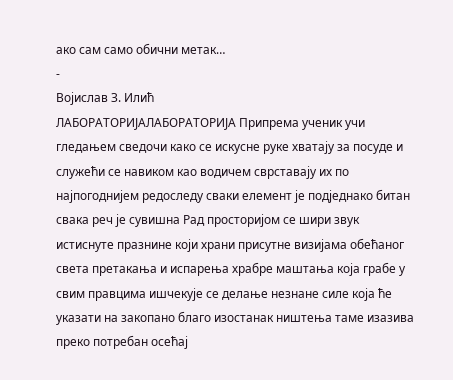ако сам само обични метак…
-
Војислав З. Илић
ЛАБОРАТОРИЈАЛАБОРАТОРИЈА Припрема ученик учи гледањем сведочи како се искусне руке хватају за посуде и служећи се навиком као водичем сврставају их по најпогоднијем редоследу сваки елемент је подједнако битан свака реч је сувишна Рад просторијом се шири звук истиснуте празнине који храни присутне визијама обећаног света претакања и испарења храбре маштања која грабе у свим правцима ишчекује се делање незнане силе која ће указати на закопано благо изостанак ништења таме изазива преко потребан осећај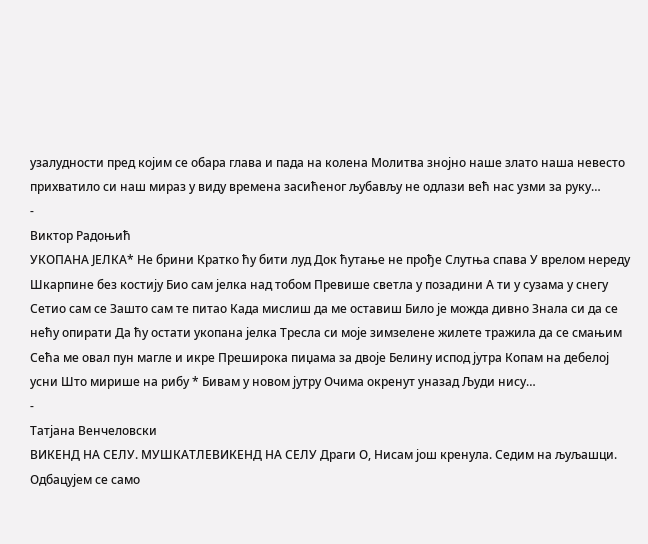узалудности пред којим се обара глава и пада на колена Молитва знојно наше злато наша невесто прихватило си наш мираз у виду времена засићеног љубављу не одлази већ нас узми за руку…
-
Виктор Радоњић
УКОПАНА ЈЕЛКА* Не брини Кратко ћу бити луд Док ћутање не прође Слутња спава У врелом нереду Шкарпине без костију Био сам јелка над тобом Превише светла у позадини А ти у сузама у снегу Сетио сам се Зашто сам те питао Када мислиш да ме оставиш Било је можда дивно Знала си да се нећу опирати Да ћу остати укопана јелка Тресла си моје зимзелене жилете тражила да се смањим Сећа ме овал пун магле и икре Преширока пиџама за двоје Белину испод јутра Копам на дебелој усни Што мирише на рибу * Бивам у новом јутру Очима окренут уназад Људи нису…
-
Татјана Венчеловски
ВИКЕНД НА СЕЛУ. МУШКАТЛЕВИКЕНД НА СЕЛУ Драги О, Нисам још кренула. Седим на љуљашци. Одбацујем се само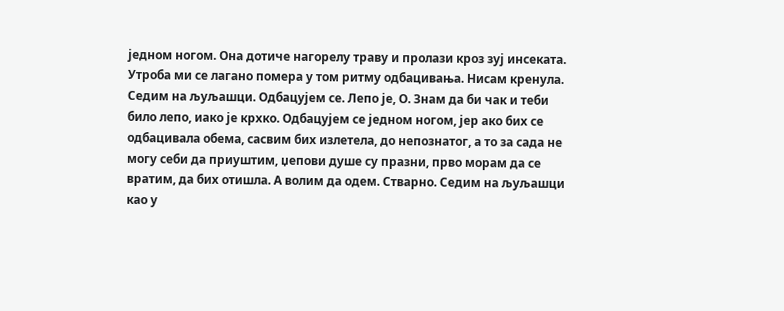једном ногом. Она дотиче нагорелу траву и пролази кроз зуј инсеката. Утроба ми се лагано помера у том ритму одбацивања. Нисам кренула. Седим на љуљашци. Одбацујем се. Лепо је, О. Знам да би чак и теби било лепо, иако је крхко. Одбацујем се једном ногом, јер ако бих се одбацивала обема, сасвим бих излетела, до непознатог, а то за сада не могу себи да приуштим, џепови душе су празни, прво морам да се вратим, да бих отишла. А волим да одем. Стварно. Седим на љуљашци као у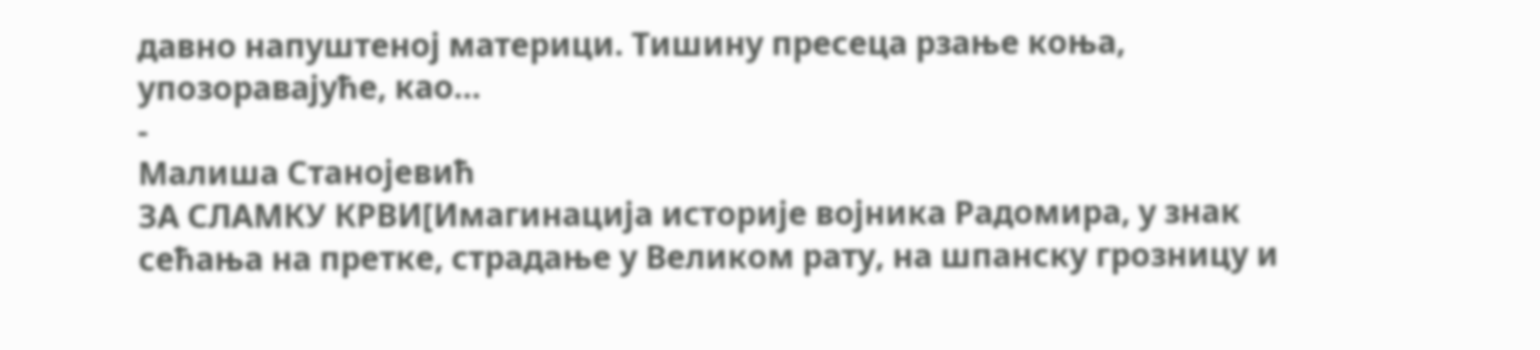давно напуштеној материци. Тишину пресеца рзање коња, упозоравајуће, као…
-
Малиша Станојевић
ЗА СЛАМКУ КРВИ[Имагинација историје војника Радомира, у знак сећања на претке, страдање у Великом рату, на шпанску грозницу и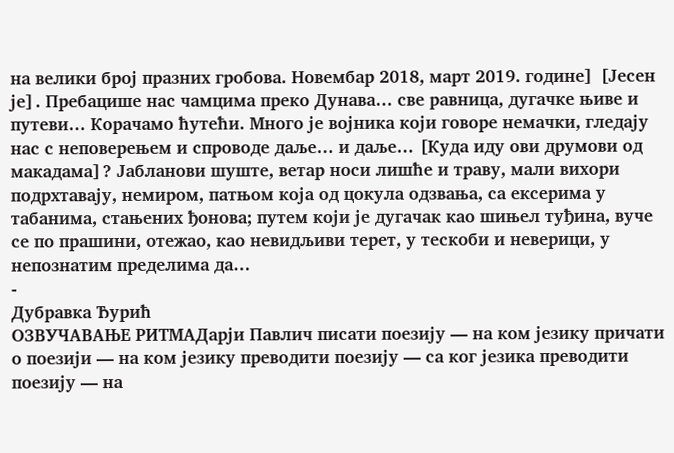на велики број празних гробова. Новембар 2018, март 2019. године] [Јесен је]. Пребацише нас чамцима преко Дунава… све равница, дугачке њиве и путеви… Корачамо ћутећи. Много је војника који говоре немачки, гледају нас с неповерењем и спроводе даље… и даље… [Куда иду ови друмови од макадама]? Јабланови шуште, ветар носи лишће и траву, мали вихори подрхтавају, немиром, патњом која од цокула одзвања, са ексерима у табанима, стањених ђонова; путем који је дугачак као шињел туђина, вуче се по прашини, отежао, као невидљиви терет, у тескоби и неверици, у непознатим пределима да…
-
Дубравка Ђурић
ОЗВУЧАВАЊЕ РИТМАДарји Павлич писати поезију — на ком језику причати о поезији — на ком језику преводити поезију — са ког језика преводити поезију — на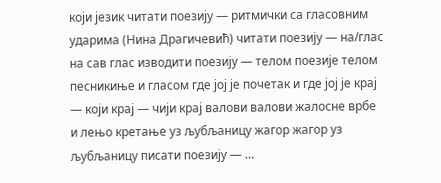који језик читати поезију — ритмички са гласовним ударима (Нина Драгичевић) читати поезију — на/глас на сав глас изводити поезију — телом поезије телом песникиње и гласом где јој је почетак и где јој је крај — који крај — чији крај валови валови жалосне врбе и лењо кретање уз љубљаницу жагор жагор уз љубљаницу писати поезију — …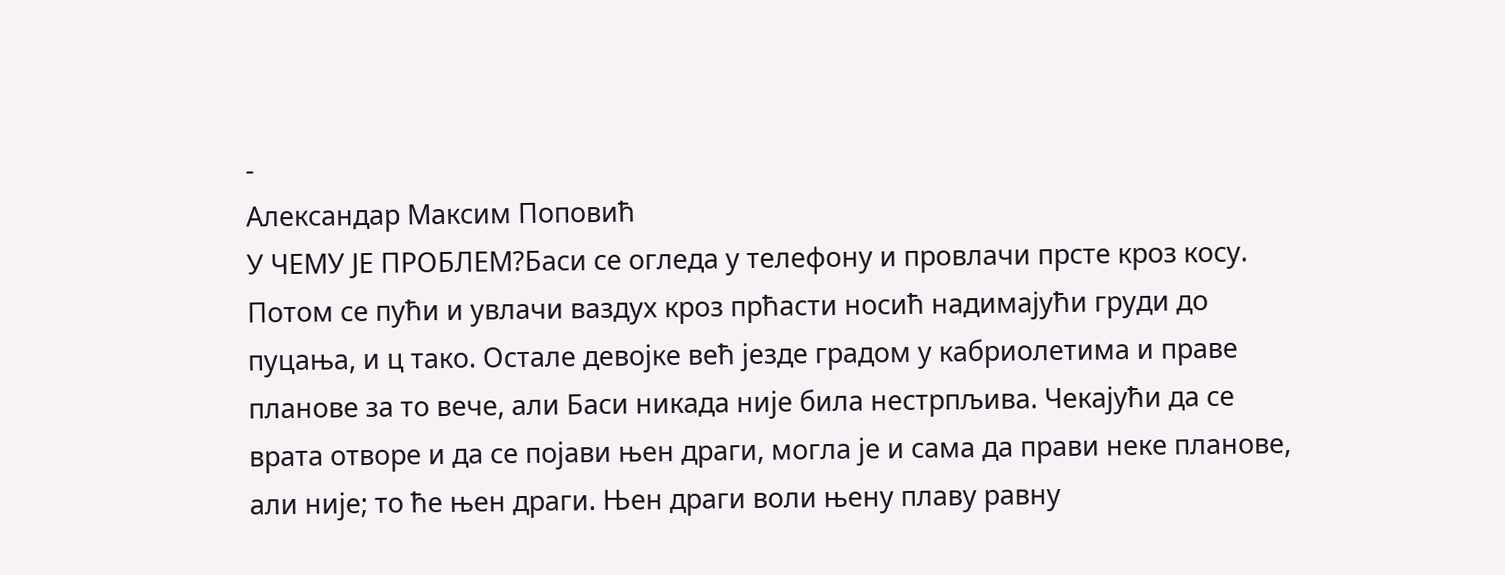-
Александар Максим Поповић
У ЧЕМУ ЈЕ ПРОБЛЕМ?Баси се огледа у телефону и провлачи прсте кроз косу. Потом се пући и увлачи ваздух кроз прћасти носић надимајући груди до пуцања, и ц тако. Остале девојке већ језде градом у кабриолетима и праве планове за то вече, али Баси никада није била нестрпљива. Чекајући да се врата отворе и да се појави њен драги, могла је и сама да прави неке планове, али није; то ће њен драги. Њен драги воли њену плаву равну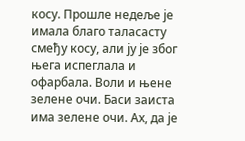косу. Прошле недеље је имала благо таласасту смеђу косу, али ју је због њега испеглала и офарбала. Воли и њене зелене очи. Баси заиста има зелене очи. Ах, да је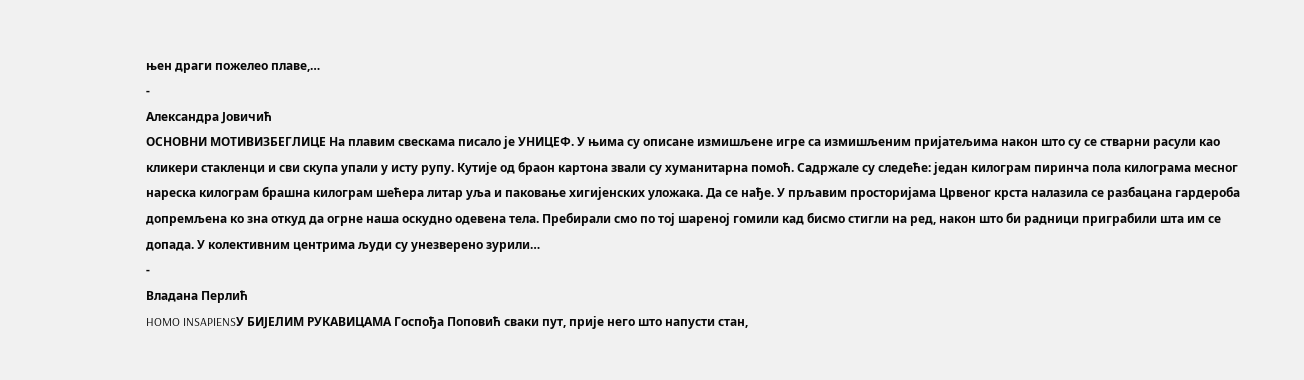њен драги пожелео плаве,…
-
Александра Јовичић
ОСНОВНИ МОТИВИЗБЕГЛИЦЕ На плавим свескама писало је УНИЦЕФ. У њима су описане измишљене игре са измишљеним пријатељима након што су се стварни расули као кликери стакленци и сви скупа упали у исту рупу. Кутије од браон картона звали су хуманитарна помоћ. Садржале су следеће: један килограм пиринча пола килограма месног нареска килограм брашна килограм шећера литар уља и паковање хигијенских уложака. Да се нађе. У прљавим просторијама Црвеног крста налазила се разбацана гардероба допремљена ко зна откуд да огрне наша оскудно одевена тела. Пребирали смо по тој шареној гомили кад бисмо стигли на ред, након што би радници приграбили шта им се допада. У колективним центрима људи су унезверено зурили…
-
Владана Перлић
HOMO INSAPIENSУ БИЈЕЛИМ РУКАВИЦАМА Госпођа Поповић сваки пут, прије него што напусти стан,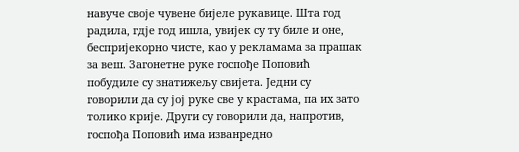навуче своје чувене бијеле рукавице. Шта год радила, гдје год ишла, увијек су ту биле и оне, беспријекорно чисте, као у рекламама за прашак за веш. Загонетне руке госпође Поповић побудиле су знатижељу свијета. Једни су говорили да су јој руке све у крастама, па их зато толико крије. Други су говорили да, напротив, госпођа Поповић има изванредно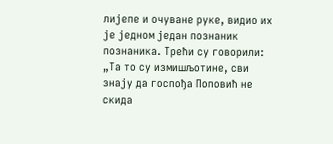лијепе и очуване руке, видио их је једном један познаник познаника. Трећи су говорили: „Та то су измишљотине, сви знају да госпођа Поповић не скида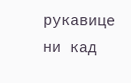рукавице ни кад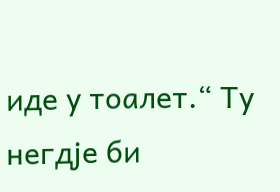иде у тоалет.“ Ту негдје би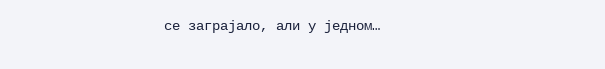се заграјало, али у једном…